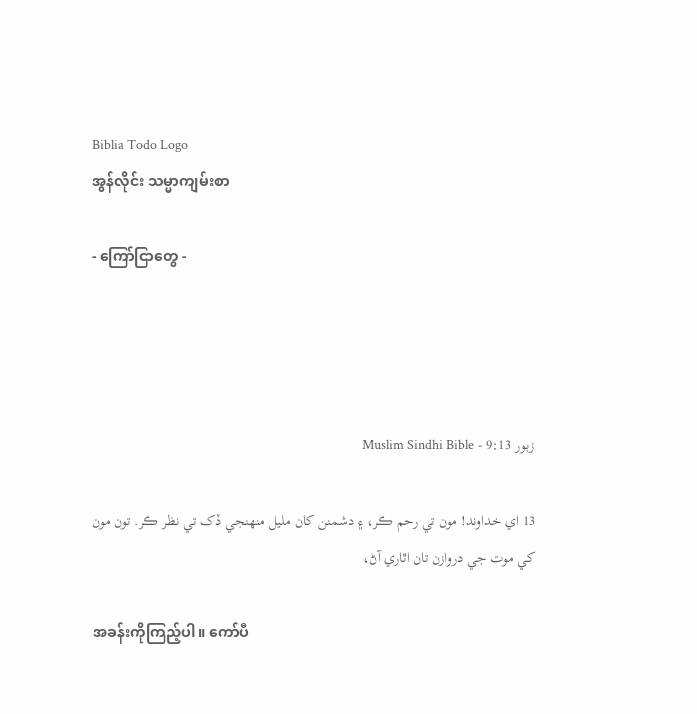Biblia Todo Logo
အွန်လိုင်း သမ္မာကျမ်းစာ

- ကြော်ငြာတွေ -




زبور 9:13 - Muslim Sindhi Bible

13 اي خداوند! مون تي رحم ڪر، ۽ دشمنن کان مليل منهنجي ڏک تي نظر ڪر. تون مون کي موت جي دروازن تان اٿاري آڻ،

အခန်းကိုကြည့်ပါ။ ကော်ပီ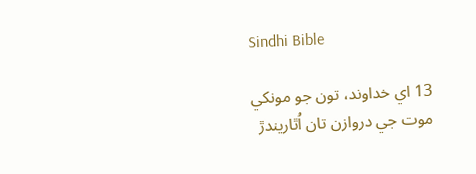Sindhi Bible

13 اي خداوند، تون جو مونکي موت جي دروازن تان اُٿاريندڙ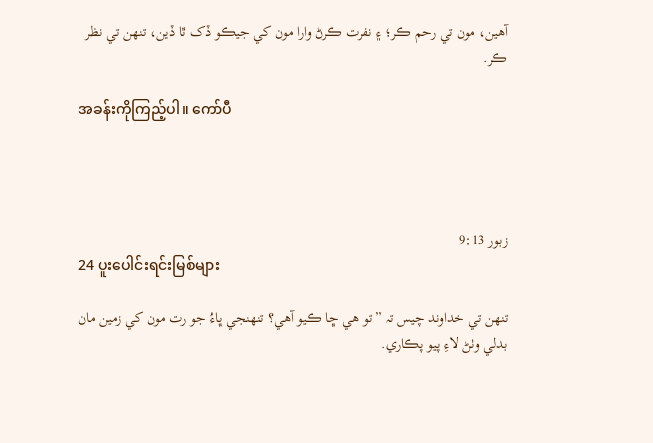آهين، مون تي رحم ڪر؛ ۽ نفرت ڪرڻ وارا مون کي جيڪو ڏک ٿا ڏين، تنهن تي نظر ڪر.

အခန်းကိုကြည့်ပါ။ ကော်ပီ




زبور 9:13
24 ပူးပေါင်းရင်းမြစ်များ

تنهن تي خداوند چيس تہ ”تو هي ڇا ڪيو آهي؟ تنهنجي ڀاءُ جو رت مون کي زمين مان بدلي وٺڻ لاءِ پيو پڪاري.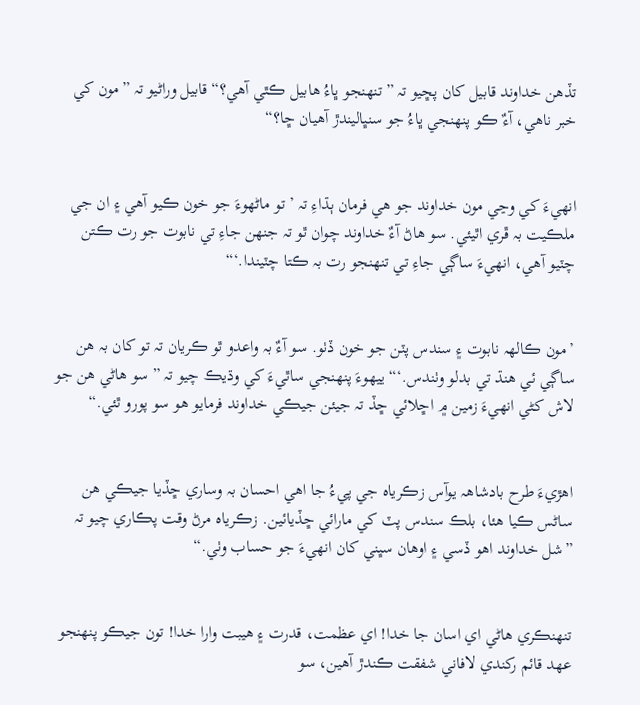تڏهن خداوند قابيل کان پڇيو تہ ”تنهنجو ڀاءُ هابيل ڪٿي آهي؟“ قابيل وراڻيو تہ ”مون کي خبر ناهي، آءٌ ڪو پنهنجي ڀاءُ جو سنڀاليندڙ آهيان ڇا؟“


انهيءَ کي وڃي مون خداوند جو هي فرمان ٻڌاءِ تہ ’تو ماڻهوءَ جو خون ڪيو آهي ۽ ان جي ملڪيت بہ ڦري اٿيئي. سو هاڻ آءٌ خداوند چوان ٿو تہ جنهن جاءِ تي نابوت جو رت ڪتن چٽيو آهي، انهيءَ ساڳي جاءِ تي تنهنجو رت بہ ڪتا چٽيندا.‘“


’مون ڪالهہ نابوت ۽ سندس پٽن جو خون ڏٺو. سو آءٌ بہ واعدو ٿو ڪريان تہ تو کان بہ هن ساڳي ئي هنڌ تي بدلو وٺندس.‘“ ييهوءَ پنهنجي ساٿيءَ کي وڌيڪ چيو تہ ”سو هاڻي هن جو لاش کڻي انهيءَ زمين ۾ اڇلائي ڇڏ تہ جيئن جيڪي خداوند فرمايو هو سو پورو ٿئي.“


اهڙيءَ طرح بادشاهہ يوآس زڪرياہ جي پيءُ جا اهي احسان بہ وساري ڇڏيا جيڪي هن ساڻس ڪيا هئا، بلڪ سندس پٽ کي مارائي ڇڏيائين. زڪرياہ مرڻ وقت پڪاري چيو تہ ”شل خداوند اهو ڏسي ۽ اوهان سڀني کان انهيءَ جو حساب وٺي.“


تنهنڪري هاڻي اي اسان جا خدا! اي عظمت، قدرت ۽ هيبت وارا خدا! تون جيڪو پنهنجو عهد قائم رکندي لافاني شفقت ڪندڙ آهين، سو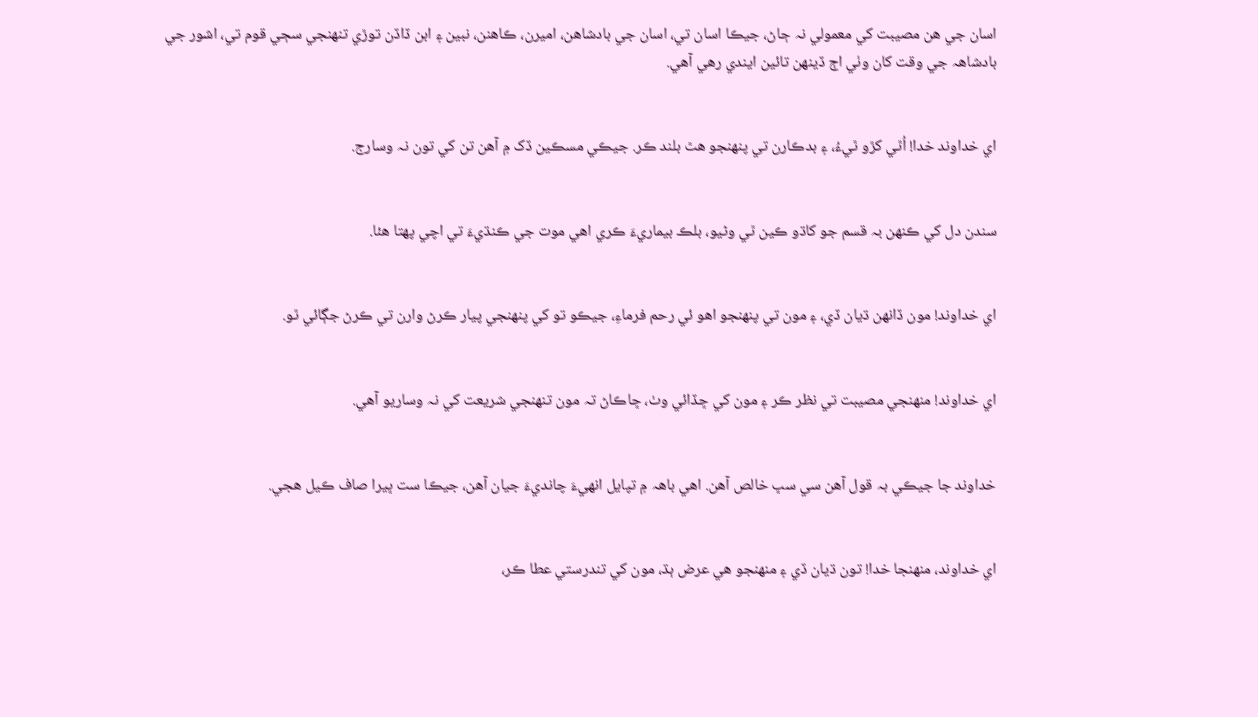اسان جي هن مصيبت کي معمولي نہ ڄاڻ، جيڪا اسان تي، اسان جي بادشاهن، اميرن، ڪاهنن، نبين ۽ ابن ڏاڏن توڙي تنهنجي سڄي قوم تي، اشور جي بادشاهہ جي وقت کان وٺي اڄ ڏينهن تائين ايندي رهي آهي.


اي خداوند خدا! اُٿي کڙو ٿيءُ، ۽ بدڪارن تي پنهنجو هٿ بلند ڪر. جيڪي مسڪين ڏک ۾ آهن تن کي تون نہ وسارج.


سندن دل کي ڪنهن بہ قسم جو کاڌو ڪين ٿي وڻيو، بلڪ بيماريءَ ڪري اهي موت جي ڪنڌيءَ تي اچي پهتا هئا.


اي خداوند! مون ڏانهن ڌيان ڏي، ۽ مون تي پنهنجو اهو ئي رحم فرماءِ، جيڪو تو کي پنهنجي پيار ڪرڻ وارن تي ڪرڻ جڳائي ٿو.


اي خداوند! منهنجي مصيبت تي نظر ڪر ۽ مون کي ڇڏائي وٺ، ڇاڪاڻ تہ مون تنهنجي شريعت کي نہ وساريو آهي.


خداوند جا جيڪي بہ قول آهن سي سڀ خالص آهن. اهي باهہ ۾ تپايل انهيءَ چانديءَ جيان آهن، جيڪا ست ڀيرا صاف ڪيل هجي.


اي خداوند، منهنجا خدا! تون ڌيان ڏي ۽ منهنجو هي عرض ٻڌ، مون کي تندرستي عطا ڪر،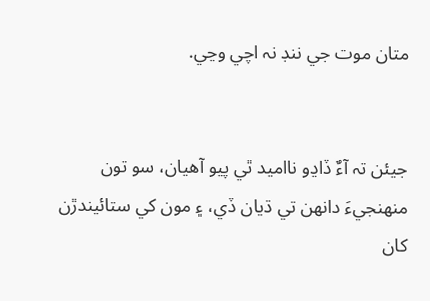متان موت جي ننڊ نہ اچي وڃي.


جيئن تہ آءٌ ڏاڍو نااميد ٿي پيو آهيان، سو تون منهنجيءَ دانهن تي ڌيان ڏي، ۽ مون کي ستائيندڙن کان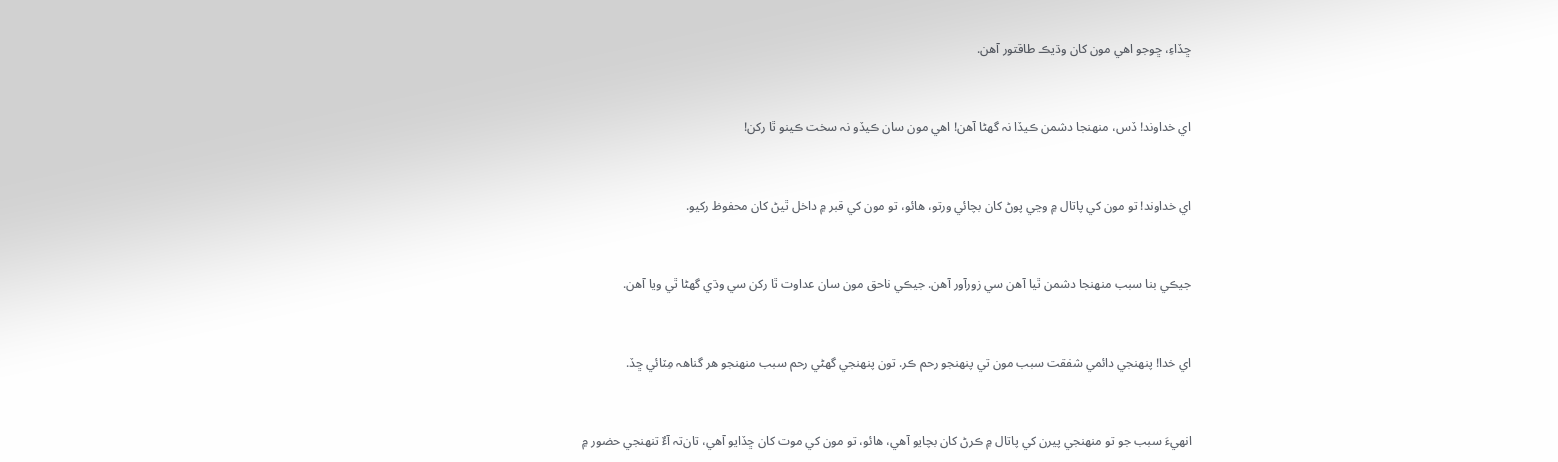ڇڏاءِ، ڇوجو اهي مون کان وڌيڪ طاقتور آهن.


اي خداوند! ڏس، منهنجا دشمن ڪيڏا نہ گھڻا آهن! اهي مون سان ڪيڏو نہ سخت ڪينو ٿا رکن!


اي خداوند! تو مون کي پاتال ۾ وڃي پوڻ کان بچائي ورتو، هائو، تو مون کي قبر ۾ داخل ٿيڻ کان محفوظ رکيو.


جيڪي بنا سبب منهنجا دشمن ٿيا آهن سي زورآور آهن. جيڪي ناحق مون سان عداوت ٿا رکن سي وڌي گھڻا ٿي ويا آهن.


اي خدا! پنهنجي دائمي شفقت سبب مون تي پنهنجو رحم ڪر. تون پنهنجي گھڻي رحم سبب منهنجو هر گناهہ مِٽائي ڇڏ.


انهيءَ سبب جو تو منهنجي پيرن کي پاتال ۾ ڪرڻ کان بچايو آهي، هائو، تو مون کي موت کان ڇڏايو آهي، تان‌تہ آءٌ تنهنجي حضور ۾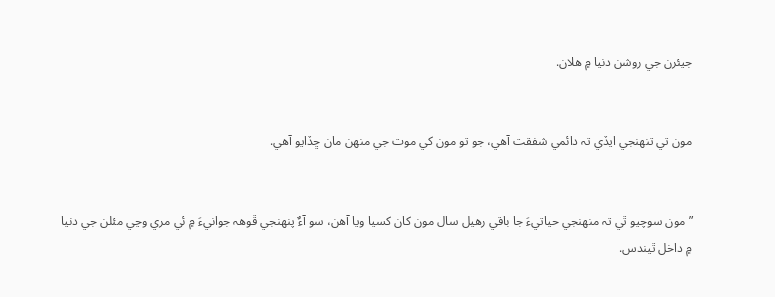جيئرن جي روشن دنيا ۾ هلان.


مون تي تنهنجي ايڏي تہ دائمي شفقت آهي، جو تو مون کي موت جي منهن مان ڇڏايو آهي.


”مون سوچيو ٿي تہ منهنجي حياتيءَ جا باقي رهيل سال مون کان کسيا ويا آهن، سو آءٌ پنهنجي ڦوهہ جوانيءَ ۾ ئي مري وڃي مئلن جي دنيا ۾ داخل ٿيندس.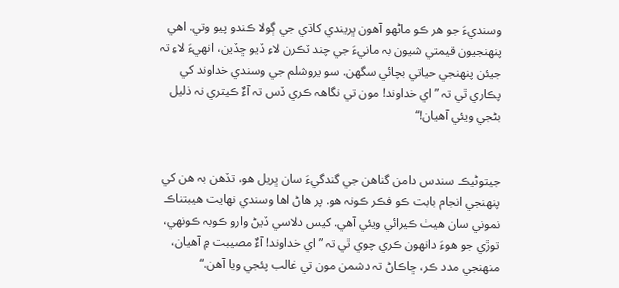وسنديءَ جو هر ڪو ماڻهو آهون ڀريندي کاڌي جي ڳولا ڪندو پيو وتي. اهي پنهنجيون قيمتي شيون بہ مانيءَ جي چند ٽڪرن لاءِ ڏيو ڇڏين، انهيءَ لاءِ تہ جيئن پنهنجي حياتي بچائي سگھن. سو يروشلم جي وسندي خداوند کي پڪاري ٿي تہ ”اي خداوند! مون تي نگاهہ ڪري ڏس تہ آءٌ ڪيتري نہ ذليل بڻجي ويئي آهيان!“


جيتوڻيڪ سندس دامن گناهن جي گندگيءَ سان ڀريل هو، تڏهن بہ هن کي پنهنجي انجام بابت ڪو فڪر ڪونہ هو. پر هاڻ اها وسندي نهايت هيبتناڪ نموني سان هيٺ ڪيرائي ويئي آهي. کيس دلاسي ڏيڻ وارو ڪوبہ ڪونهي، توڙي جو هوءَ دانهون ڪري چوي ٿي تہ ”اي خداوند! آءٌ مصيبت ۾ آهيان، منهنجي مدد ڪر، ڇاڪاڻ تہ دشمن مون تي غالب پئجي ويا آهن.“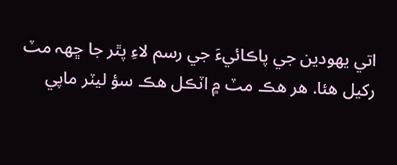اتي يهودين جي پاڪائيءَ جي رسم لاءِ پٿر جا ڇهہ مٽ رکيل هئا. هر هڪ مٽ ۾ اٽڪل هڪ سؤ ليٽر ماپي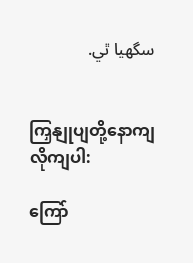سگھيا ٿي.


ကြှနျုပျတို့နောကျလိုကျပါ:

ကြော်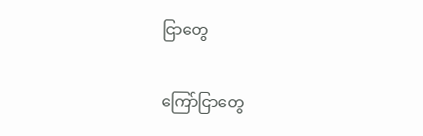ငြာတွေ


ကြော်ငြာတွေ